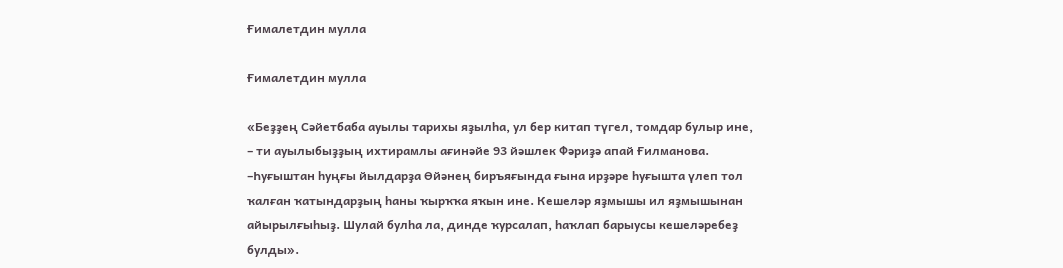Ғималетдин мулла

Ғималетдин мулла

«Беҙҙең Сәйетбаба ауылы тарихы яҙылһа, ул бер китап түгел, томдар булыр ине, – ти ауылыбыҙҙың ихтирамлы ағинәйе 93 йәшлек Фәриҙә апай Ғилманова. –Һуғыштан һуңғы йылдарҙа Өйәнең биръяғында ғына ирҙәре һуғышта үлеп тол ҡалған ҡатындарҙың һаны ҡырҡҡа яҡын ине. Кешеләр яҙмышы ил яҙмышынан айырылғыһыҙ. Шулай булһа ла, динде ҡурсалап, һаҡлап барыусы кешеләребеҙ булды».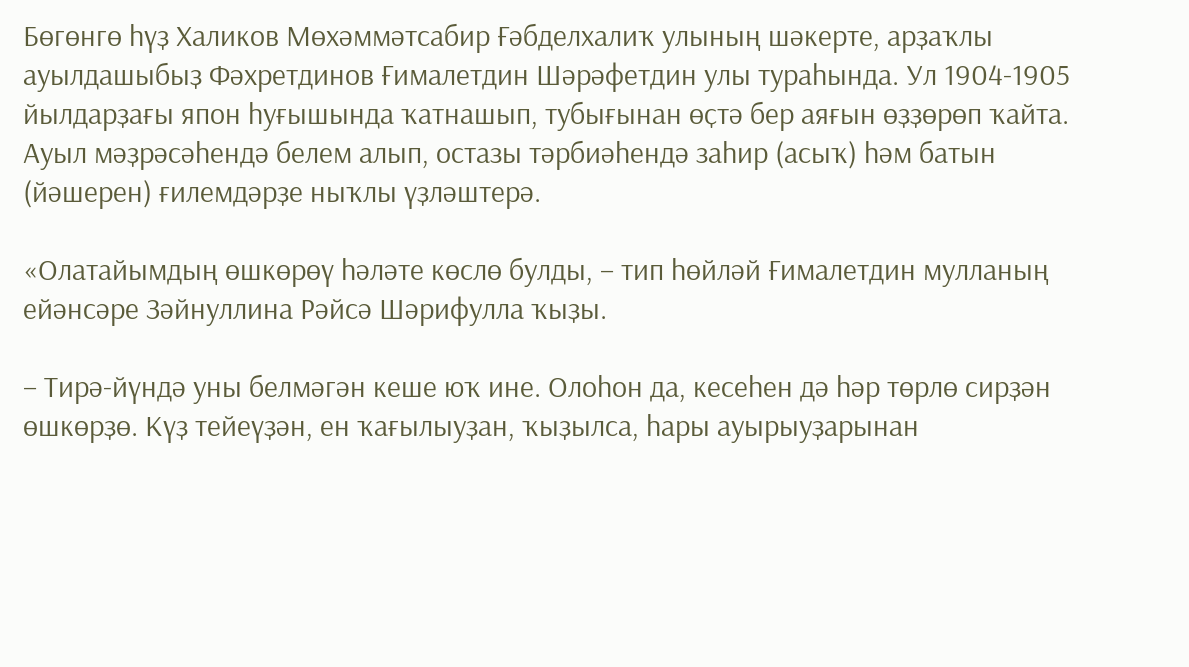Бөгөнгө һүҙ Халиков Мөхәммәтсабир Ғәбделхалиҡ улының шәкерте, арҙаҡлы ауылдашыбыҙ Фәхретдинов Ғималетдин Шәрәфетдин улы тураһында. Ул 1904-1905 йылдарҙағы япон һуғышында ҡатнашып, тубығынан өҫтә бер аяғын өҙҙөрөп ҡайта. Ауыл мәҙрәсәһендә белем алып, остазы тәрбиәһендә заһир (асыҡ) һәм батын (йәшерен) ғилемдәрҙе ныҡлы үҙләштерә.

«Олатайымдың өшкөрөү һәләте көслө булды, – тип һөйләй Ғималетдин мулланың ейәнсәре Зәйнуллина Рәйсә Шәрифулла ҡыҙы.

– Тирә-йүндә уны белмәгән кеше юҡ ине. Олоһон да, кесеһен дә һәр төрлө сирҙән өшкөрҙө. Күҙ тейеүҙән, ен ҡағылыуҙан, ҡыҙылса, һары ауырыуҙарынан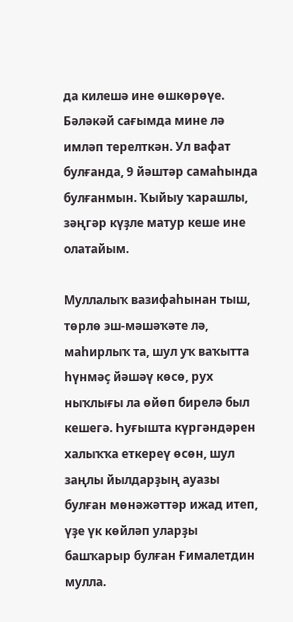да килешә ине өшкөрөүе. Бәләкәй сағымда мине лә имләп терелткән. Ул вафат булғанда, 9 йәштәр самаһында булғанмын. Ҡыйыу ҡарашлы, зәңгәр күҙле матур кеше ине олатайым.

Муллалыҡ вазифаһынан тыш, төрлө эш-мәшәҡәте лә, маһирлыҡ та, шул уҡ ваҡытта һүнмәҫ йәшәү көсө, рух ныҡлығы ла өйөп бирелә был кешегә. Һуғышта күргәндәрен халыҡҡа еткереү өсөн, шул заңлы йылдарҙың ауазы булған мөнәжәттәр ижад итеп, үҙе үк көйләп уларҙы башҡарыр булған Ғималетдин мулла.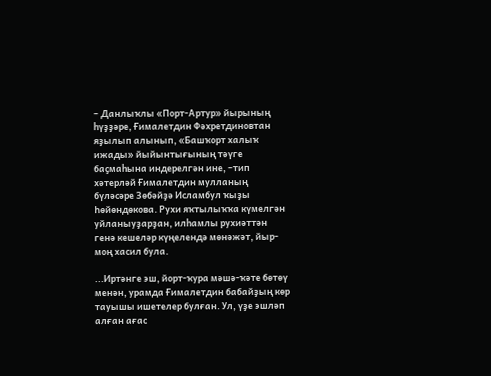– Данлыҡлы «Порт-Артур» йырының һүҙҙәре, Ғималетдин Фәхретдиновтан яҙылып алынып, «Башҡорт халыҡ ижады» йыйынтығының тәүге баҫмаһына индерелгән ине, –тип хәтерләй Ғималетдин мулланың бүләсәре Зөбәйҙә Исламбул ҡыҙы Һөйөндөкова. Рухи яҡтылыҡҡа күмелгән уйланыуҙарҙан, илһамлы рухиәттән генә кешеләр күңелендә мөнәжәт, йыр-моң хасил була.

...Иртәнге эш, йорт-ҡура мәшә-ҡәте бөтөү менән, урамда Ғималетдин бабайҙың көр тауышы ишетелер булған. Ул, үҙе эшләп алған ағас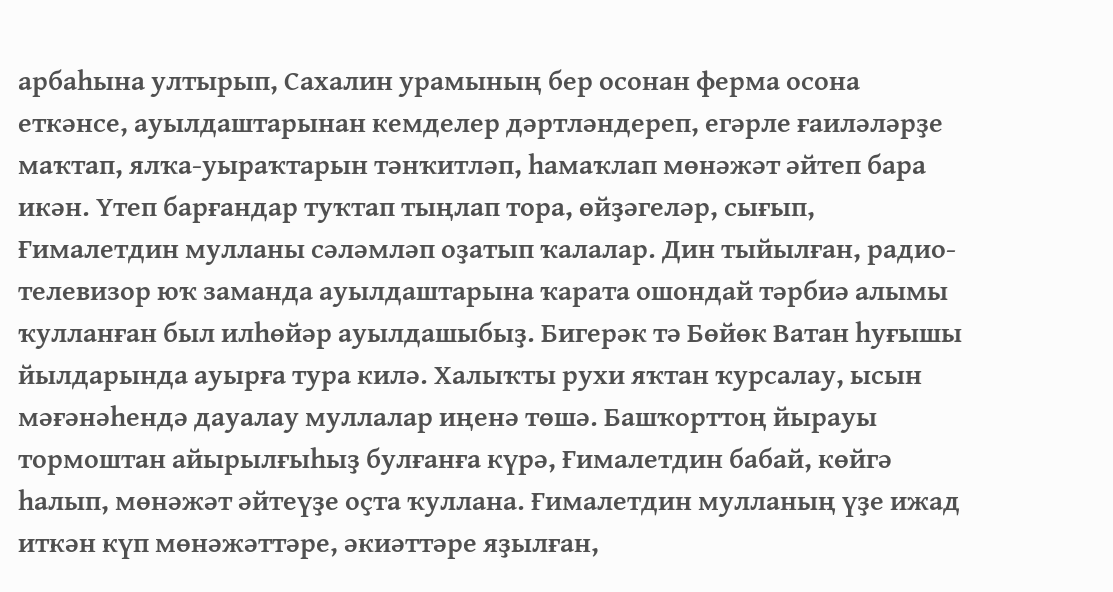арбаһына ултырып, Сахалин урамының бер осонан ферма осона еткәнсе, ауылдаштарынан кемделер дәртләндереп, егәрле ғаиләләрҙе маҡтап, ялҡа-уыраҡтарын тәнҡитләп, һамаҡлап мөнәжәт әйтеп бара икән. Үтеп барғандар туҡтап тыңлап тора, өйҙәгеләр, сығып, Ғималетдин мулланы сәләмләп оҙатып ҡалалар. Дин тыйылған, радио-телевизор юҡ заманда ауылдаштарына ҡарата ошондай тәрбиә алымы ҡулланған был илһөйәр ауылдашыбыҙ. Бигерәк тә Бөйөк Ватан һуғышы йылдарында ауырға тура килә. Халыҡты рухи яҡтан ҡурсалау, ысын мәғәнәһендә дауалау муллалар иңенә төшә. Башҡорттоң йырауы тормоштан айырылғыһыҙ булғанға күрә, Ғималетдин бабай, көйгә һалып, мөнәжәт әйтеүҙе оҫта ҡуллана. Ғималетдин мулланың үҙе ижад иткән күп мөнәжәттәре, әкиәттәре яҙылған,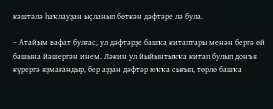кәштәлә һаҡлауҙан ыҫланып бөткән дәфтәре лә була.

– Атайым вафат булғас, ул дәфтәрҙе башҡа китаптары менән бергә өй башына йәшергән инем. Ләкин ул йыйынтыҡҡа китап булып донъя күрергә яҙмағандыр, бер аҙҙан дәфтәр юҡҡа сығып, төрлө башҡа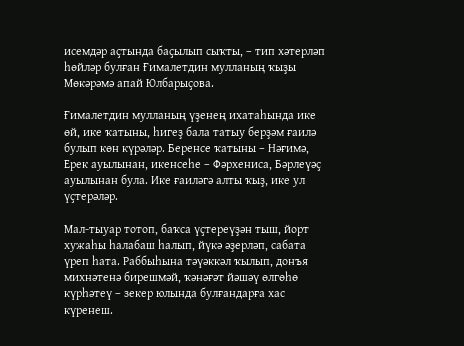исемдәр аҫтында баҫылып сыҡты, – тип хәтерләп һөйләр булған Ғималетдин мулланың ҡыҙы Мөкәрәмә апай Юлбарыҫова.

Ғималетдин мулланың үҙенең ихатаһында ике өй, ике ҡатыны, һигеҙ бала татыу берҙәм ғаилә булып көн күрәләр. Беренсе ҡатыны – Нәғимә, Ерек ауылынан, икенсеһе – Фәрхениса, Бәрлеүәҫ ауылынан була. Ике ғаиләгә алты ҡыҙ, ике ул үҫтерәләр.

Мал-тыуар тотоп, баҡса үҫтереүҙән тыш, йорт хужаһы һалабаш һалып, йүкә әҙерләп, сабата үреп һата. Раббыһына тәүәккәл ҡылып, донъя михнәтенә бирешмәй, ҡәнәғәт йәшәү өлгөһө күрһәтеү – зекер юлында булғандарға хас күренеш.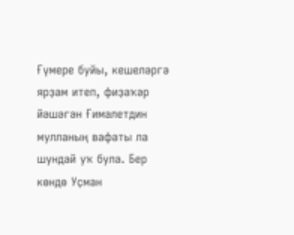Ғүмере буйы, кешеләргә ярҙам итеп, фиҙаҡәр йәшәгән Ғималетдин мулланың вафаты ла шундай уҡ була. Бер көндө Уҫман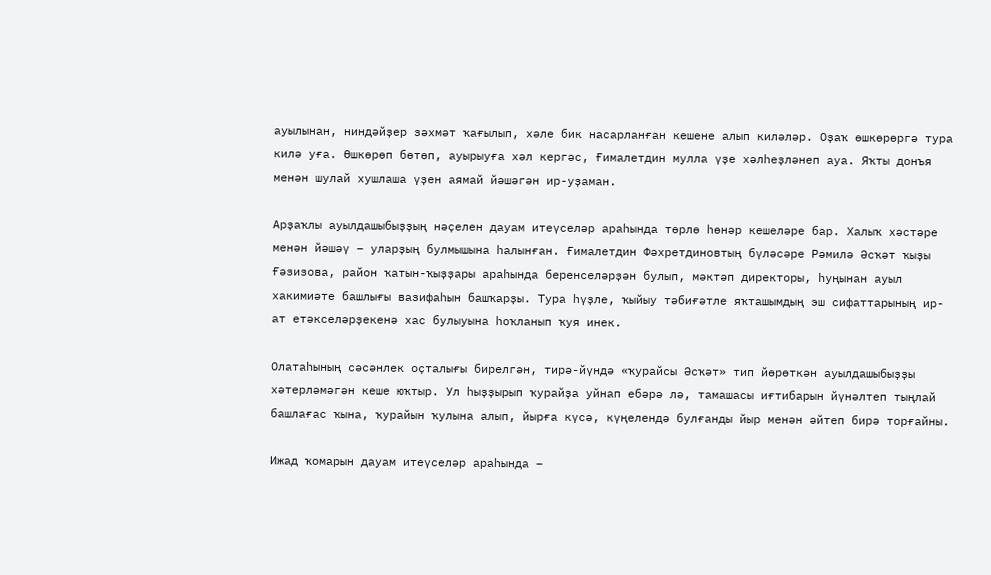ауылынан, ниндәйҙер зәхмәт ҡағылып, хәле бик насарланған кешене алып киләләр. Оҙаҡ өшкөрөргә тура килә уға. Өшкөрөп бөтөп, ауырыуға хәл кергәс, Ғималетдин мулла үҙе хәлһеҙләнеп ауа. Яҡты донъя менән шулай хушлаша үҙен аямай йәшәгән ир-уҙаман.

Арҙаҡлы ауылдашыбыҙҙың нәҫелен дауам итеүселәр араһында төрлө һөнәр кешеләре бар. Халыҡ хәстәре менән йәшәү – уларҙың булмышына һалынған. Ғималетдин Фәхретдиновтың бүләсәре Рәмилә Әсҡәт ҡыҙы Ғәзизова, район ҡатын-ҡыҙҙары араһында беренселәрҙән булып, мәктәп директоры, һуңынан ауыл хакимиәте башлығы вазифаһын башҡарҙы. Тура һүҙле, ҡыйыу тәбиғәтле яҡташымдың эш сифаттарының ир-ат етәкселәрҙекенә хас булыуына һоҡланып ҡуя инек.

Олатаһының сәсәнлек оҫталығы бирелгән, тирә-йүндә «ҡурайсы Әсҡәт» тип йөрөткән ауылдашыбыҙҙы хәтерләмәгән кеше юҡтыр. Ул һыҙҙырып ҡурайҙа уйнап ебәрә лә, тамашасы иғтибарын йүнәлтеп тыңлай башлағас ҡына, ҡурайын ҡулына алып, йырға күсә, күңелендә булғанды йыр менән әйтеп бирә торғайны.

Ижад ҡомарын дауам итеүселәр араһында –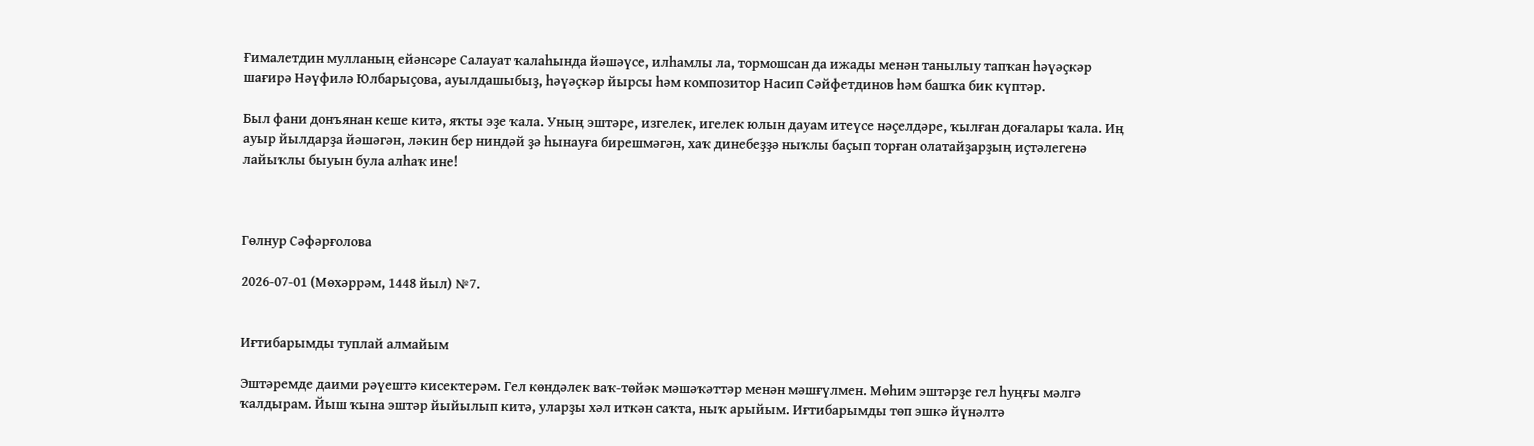Ғималетдин мулланың ейәнсәре Салауат ҡалаһында йәшәүсе, илһамлы ла, тормошсан да ижады менән танылыу тапҡан һәүәҫкәр шағирә Нәүфилә Юлбарыҫова, ауылдашыбыҙ, һәүәҫкәр йырсы һәм композитор Насип Сәйфетдинов һәм башҡа бик күптәр.

Был фани донъянан кеше китә, яҡты эҙе ҡала. Уның эштәре, изгелек, игелек юлын дауам итеүсе нәҫелдәре, ҡылған доғалары ҡала. Иң ауыр йылдарҙа йәшәгән, ләкин бер ниндәй ҙә һынауға бирешмәгән, хаҡ динебеҙҙә ныҡлы баҫып торған олатайҙарҙың иҫтәлегенә лайыҡлы быуын була алһаҡ ине!



Гөлнур Сәфәрғолова

2026-07-01 (Мөхәррәм, 1448 йыл) №7.


Иғтибарымды туплай алмайым

Эштәремде даими рәүештә кисектерәм. Гел көндәлек ваҡ-төйәк мәшәҡәттәр менән мәшғүлмен. Мөһим эштәрҙе гел һуңғы мәлгә ҡалдырам. Йыш ҡына эштәр йыйылып китә, уларҙы хәл иткән саҡта, ныҡ арыйым. Иғтибарымды төп эшкә йүнәлтә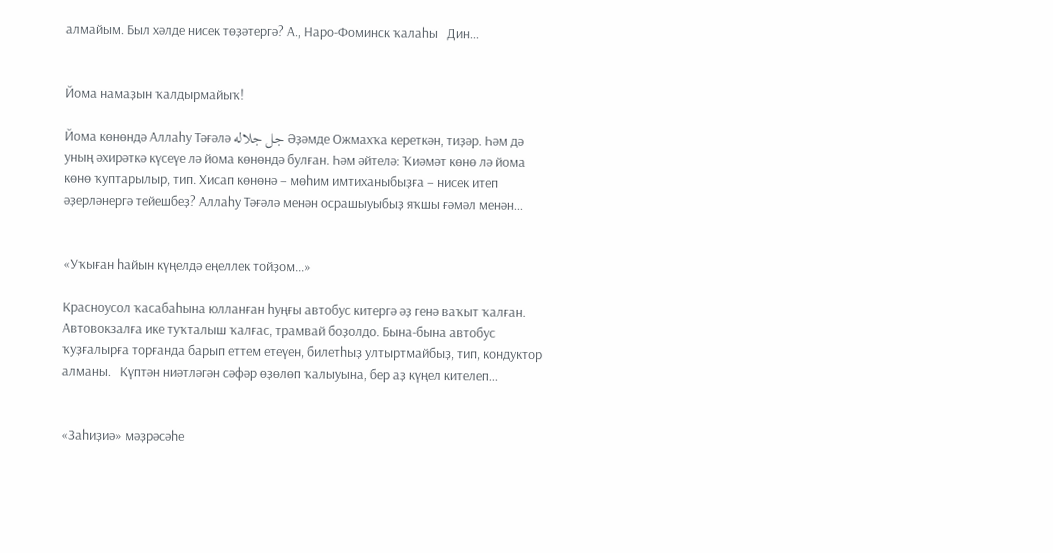алмайым. Был хәлде нисек төҙәтергә? А., Наро-Фоминск ҡалаһы   Дин...


Йома намаҙын ҡалдырмайыҡ!

Йома көнөндә Аллаһу Тәғәлә جل جلاله Әҙәмде Ожмахҡа кереткән, тиҙәр. Һәм дә уның әхирәткә күсеүе лә йома көнөндә булған. Һәм әйтелә: Ҡиәмәт көнө лә йома көнө ҡуптарылыр, тип. Хисап көнөнә – мөһим имтиханыбыҙға – нисек итеп әҙерләнергә тейешбеҙ? Аллаһу Тәғәлә менән осрашыуыбыҙ яҡшы ғәмәл менән...


«Уҡыған һайын күңелдә еңеллек тойҙом...»

Красноусол ҡасабаһына юлланған һуңғы автобус китергә әҙ генә ваҡыт ҡалған. Автовокзалға ике туҡталыш ҡалғас, трамвай боҙолдо. Бына-бына автобус ҡуҙғалырға торғанда барып еттем етеүен, билетһыҙ ултыртмайбыҙ, тип, кондуктор алманы.   Күптән ниәтләгән сәфәр өҙөлөп ҡалыуына, бер аҙ күңел кителеп...


«Заһиҙиә» мәҙрәсәһе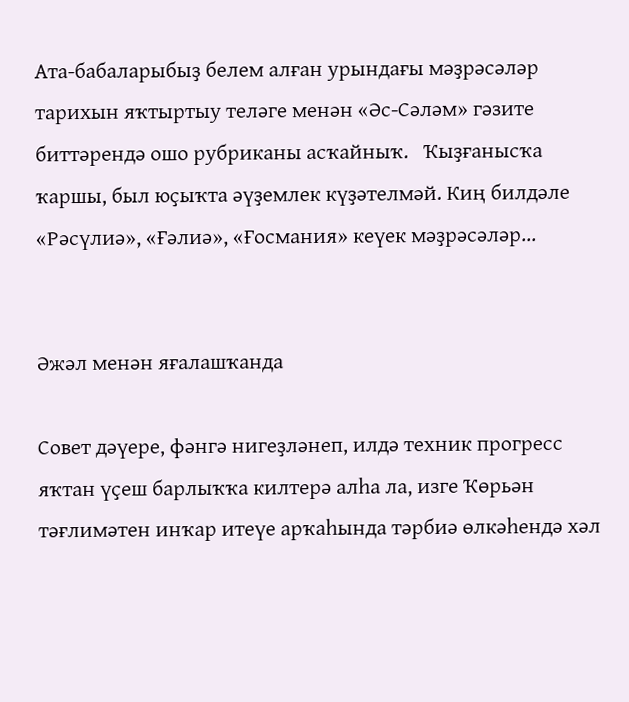Ата-бабаларыбыҙ белем алған урындағы мәҙрәсәләр тарихын яҡтыртыу теләге менән «Әс-Сәләм» гәзите биттәрендә ошо рубриканы асҡайныҡ.   Ҡыҙғанысҡа ҡаршы, был юҫыҡта әүҙемлек күҙәтелмәй. Киң билдәле «Рәсүлиә», «Ғәлиә», «Ғосмания» кеүек мәҙрәсәләр...


Әжәл менән яғалашҡанда

Совет дәүере, фәнгә нигеҙләнеп, илдә техник прогресс яҡтан үҫеш барлыҡҡа килтерә алһа ла, изге Ҡөрьән тәғлимәтен инҡар итеүе арҡаһында тәрбиә өлкәһендә хәл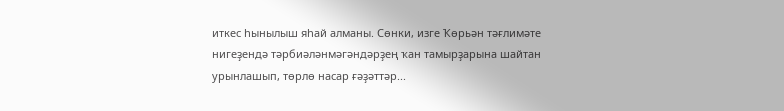иткес һынылыш яһай алманы. Сөнки, изге Ҡөрьән тәғлимәте нигеҙендә тәрбиәләнмәгәндәрҙең ҡан тамырҙарына шайтан урынлашып, төрлө насар ғәҙәттәр...